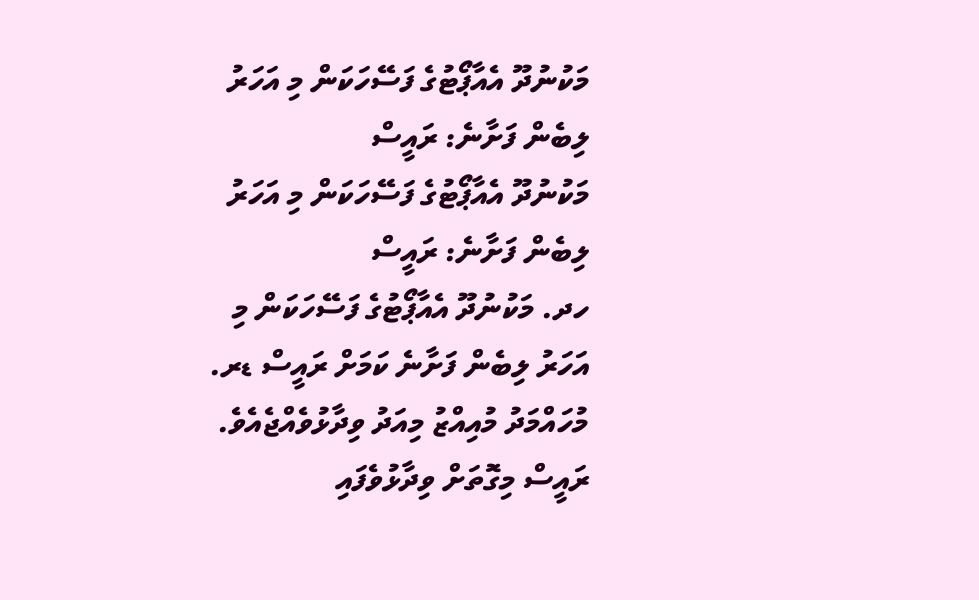މަކުނުދޫ އެއާޕޯޓުގެ ފަސޭހަކަން މި އަހަރު ލިބެން ފަށާނެ: ރައީސް
މަކުނުދޫ އެއާޕޯޓުގެ ފަސޭހަކަން މި އަހަރު ލިބެން ފަށާނެ: ރައީސް
ހދ. މަކުނުދޫ އެއާޕޯޓުގެ ފަސޭހަކަން މި އަހަރު ލިބެން ފަށާނެ ކަމަށް ރައީސް ޑރ. މުހައްމަދު މުއިއްޒު މިއަދު ވިދާޅުވެއްޖެއެވެ.
ރައީސް މިގޮތަށް ވިދާޅުވެފައި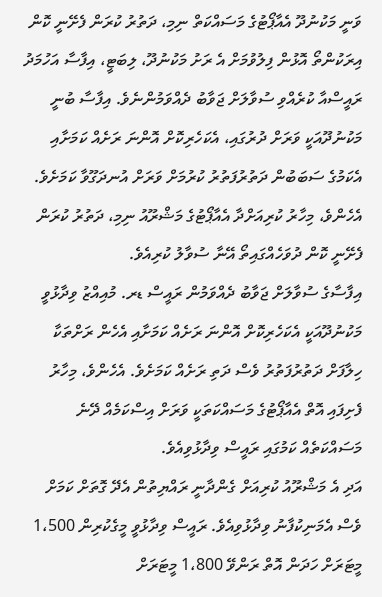ވަނީ މަކުނުދޫ އެއާޕޯޓުގެ މަސައްކަތް ނިމި، ދަތުރު ކުރަން ފެށޭނީ ކޮން އިރަކުންތޯ އޮޅުން ފިލުވުމަށް އެ ރަށު މަކުނުދޫ، ލިބަޓީ، އިފާސާ އަހުމަދު ރައީސްއާ ކުރެއްވި ސުވާލަށް ޖަވާބު ދެއްވަމުންނެވެ. އިފާސާ ބުނީ މަކުނުދޫއަކީ ވަރަށް ދުރުގައި، އެކަހެރިކޮށް އޮންނަ ރަށެއް ކަމަށާއި އެކަމުގެ ސަބަބުން ދަތުރުފަތުރު ކުރުމަށް ވަރަށް އުނދަގޫވާ ކަމަށެވެ.
އެހެންވެ، މިހާރު ކުރިއަށްދާ އެއާޕޯޓުގެ މަޝްރޫއު ނިމި، ދަތުރު ކުރަން ފެށޭނީ ކޮން ދުވަހެއްގައިތޯ އޭނާ ސުވާލު ކުރިއެވެ.
އިފާސާގެ ސުވާލަށް ޖަވާބު ދެއްވަމުން ރައީސް ޑރ. މުއިއްޒު ވިދާޅުވީ މަކުނުދޫއަކީ އެކަހެރިކޮށް އޮންނަ ރަށެއް ކަމަށާއި އެހެން ރަށްތަކާ ހިލާފަށް ދަތުރުފަތުރު ވެސް ދަތި ރަށެއް ކަމަށެވެ. އެހެންވެ، މިހާރު ފެށިފައި އޮތް އެއާޕޯޓުގެ މަސައްކަތަކީ ވަރަށް އިސްކަމެއް ދޭނެ މަސައްކަތެއް ކަމުގައި ރައީސް ވިދާޅުވިއެވެ.
އަދި އެ މަޝްރޫއު ކުރިއަށް ގެންދާނީ ރައްޔިތުން އެދޭ ގޮތަށް ކަމަށް ވެސް އެމަނިކުފާނު ވިދާޅުވިއެވެ. ރައީސް ވިދާޅުވީ މީގެކުރިން 1،500 މީޓަރަށް ހަދަން އޮތް ރަންވޭ 1،800 މީޓަރަށް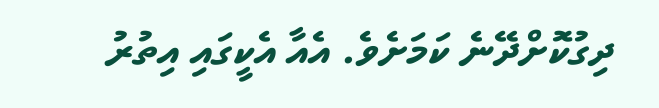ދިގުކޮށްދޭނެ ކަމަށެވެ. އެއާ އެކީގައި އިތުރު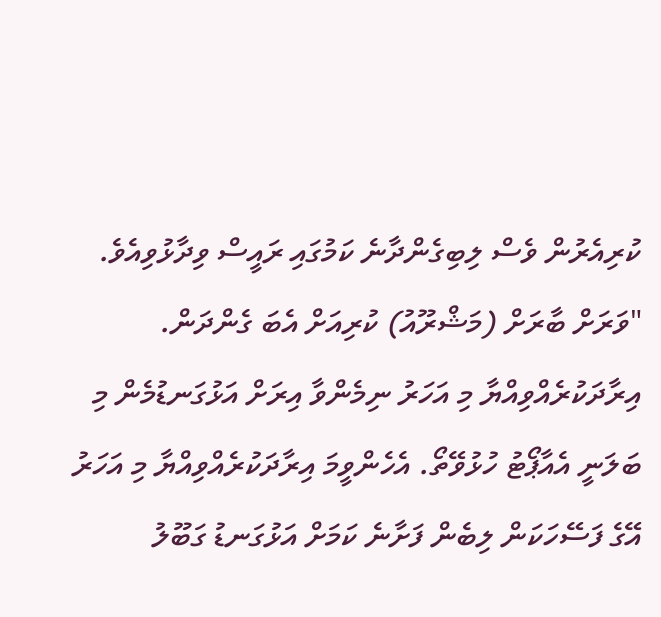ކުރިއެރުން ވެސް ލިބިގެންދާނެ ކަމުގައި ރައީސް ވިދާޅުވިއެވެ.
"ވަރަށް ބާރަށް (މަޝްރޫއު) ކުރިއަށް އެބަ ގެންދަން. އިރާދަކުރެއްވިއްޔާ މި އަހަރު ނިމެންވާ އިރަށް އަޅުގަނޑުމެން މި ބަލަނީ އެއާޕޯޓު ހުޅުވޭތޯ. އެހެންވީމަ އިރާދަކުރެއްވިއްޔާ މި އަހަރު އޭގެ ފަސޭހަކަން ލިބެން ފަށާނެ ކަމަށް އަޅުގަނޑު ގަބޫލު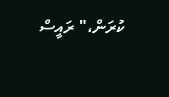ކުރަން،" ރައީސް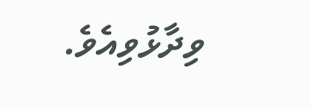ވިދާޅުވިއެވެ.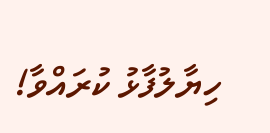ހިޔާލުފާޅު ކުރައްވާ!